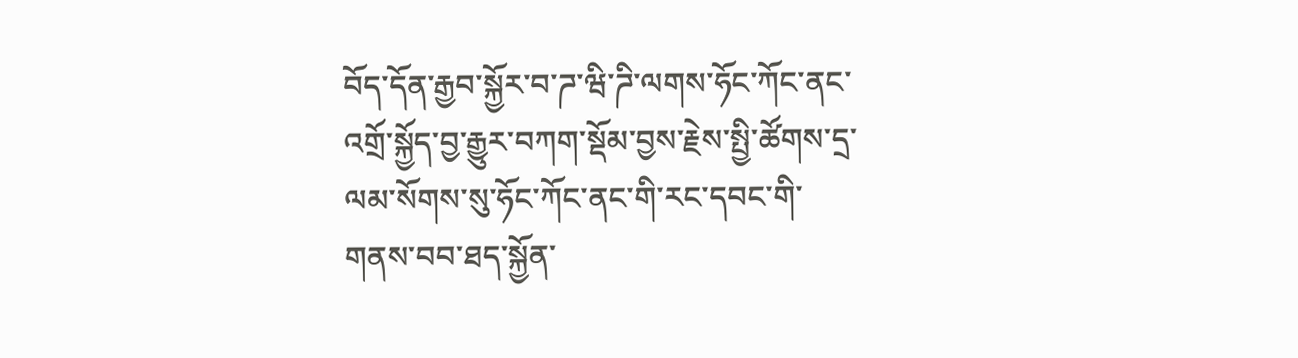བོད་དོན་རྒྱབ་སྐྱོར་བ་ཌ་ཝི་ཌི་ལགས་ཧོང་ཀོང་ནང་འགྲོ་སྐྱོད་བྱ་རྒྱུར་བཀག་སྡོམ་བྱས་རྗེས་སྤྱི་ཚོགས་དྲ་ལམ་སོགས་སུ་ཧོང་ཀོང་ནང་གི་རང་དབང་གི་གནས་བབ་ཐད་སྐྱོན་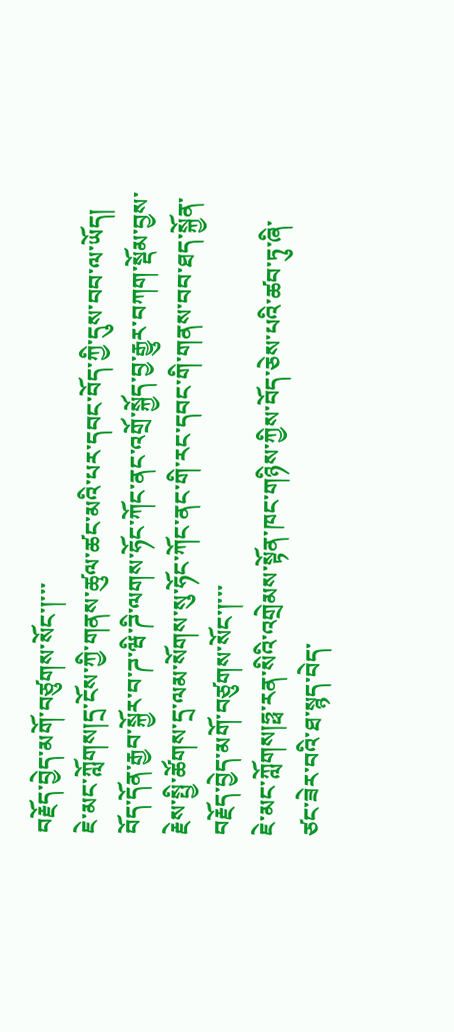བརྗོད་བྱེད་མགོ་བཙུགས་སོང་།་་་
ཇེ་མང་ཀློགས།དྲ་ངོས་ཀྱི་གནས་ཚུལ་ཚང་མའི་པར་དབང་བོད་ཀྱི་དུས་བབ་ལ་ཡོད།
བོད་དོན་རྒྱབ་སྐྱོར་བ་ཌ་ཝི་ཌི་ལགས་ཧོང་ཀོང་ནང་འགྲོ་སྐྱོད་བྱ་རྒྱུར་བཀག་སྡོམ་བྱས་རྗེས་སྤྱི་ཚོགས་དྲ་ལམ་སོགས་སུ་ཧོང་ཀོང་ནང་གི་རང་དབང་གི་གནས་བབ་ཐད་སྐྱོན་བརྗོད་བྱེད་མགོ་བཙུགས་སོང་།་་་
ཇེ་མང་ཀློགས།ཧྥ་རན་སིའི་འགྲེམས་སྟོན་ཁང་གཉིས་ཀྱིས་བོད་ཅེས་པའི་ཚབ་ཏུ་ཞི་ཙང་ཟེར་བའི་ཐ་སྙད་བེད་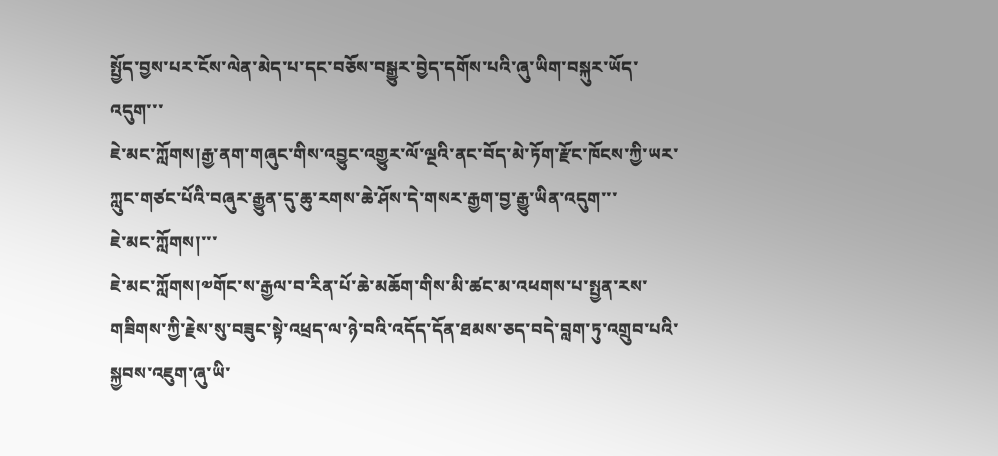སྤྱོད་བྱས་པར་ངོས་ལེན་མེད་པ་དང་བཅོས་བསྒྱུར་བྱེད་དགོས་པའི་ཞུ་ཡིག་བསྐུར་ཡོད་འདུག་་་
ཇེ་མང་ཀློགས།རྒྱ་ནག་གཞུང་གིས་འབྱུང་འགྱུར་ལོ་ལྔའི་ནང་བོད་མེ་ཏོག་རྫོང་ཁོངས་ཀྱི་ཡར་ཀླུང་གཙང་པོའི་བཞུར་རྒྱུན་དུ་ཆུ་རགས་ཆེ་ཤོས་དེ་གསར་རྒྱག་བྱ་རྒྱུ་ཡིན་འདུག་་་
ཇེ་མང་ཀློགས།་་་
ཇེ་མང་ཀློགས།༧གོང་ས་རྒྱལ་བ་རིན་པོ་ཆེ་མཆོག་གིས་མི་ཚང་མ་འཕགས་པ་སྤྱན་རས་གཟིགས་ཀྱི་རྗེས་སུ་བཟུང་སྟེ་འཕྲད་ལ་ཉེ་བའི་འདོད་དོན་ཐམས་ཅད་བདེ་བླག་ཏུ་འགྲུབ་པའི་སྐྱབས་འཇུག་ཞུ་ཡི་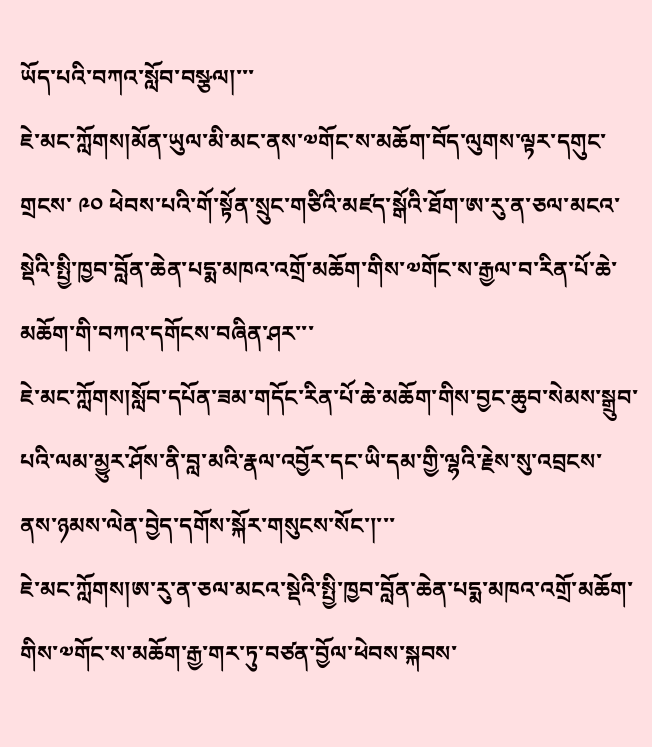ཡོད་པའི་བཀའ་སློབ་བསྩལ།་་་
ཇེ་མང་ཀློགས།མོན་ཡུལ་མི་མང་ནས་༧གོང་ས་མཆོག་བོད་ལུགས་ལྟར་དགུང་གྲངས་ ༩༠ ཕེབས་པའི་གོ་སྟོན་སྲུང་གཙིའི་མཛད་སྒོའི་ཐོག་ཨ་རུ་ན་ཅལ་མངའ་སྡེའི་སྤྱི་ཁྱབ་བློན་ཆེན་པདྨ་མཁའ་འགྲོ་མཆོག་གིས་༧གོང་ས་རྒྱལ་བ་རིན་པོ་ཆེ་མཆོག་གི་བཀའ་དགོངས་བཞིན་ཤར་་་
ཇེ་མང་ཀློགས།སློབ་དཔོན་ཟམ་གདོང་རིན་པོ་ཆེ་མཆོག་གིས་བྱང་ཆུབ་སེམས་སྒྲུབ་པའི་ལམ་མྱུར་ཤོས་ནི་བླ་མའི་རྣལ་འབྱོར་དང་ཡི་དམ་གྱི་ལྷའི་རྗེས་སུ་འབྲངས་ནས་ཉམས་ལེན་བྱེད་དགོས་སྐོར་གསུངས་སོང་།་་་
ཇེ་མང་ཀློགས།ཨ་རུ་ན་ཅལ་མངའ་སྡེའི་སྤྱི་ཁྱབ་བློན་ཆེན་པདྨ་མཁའ་འགྲོ་མཆོག་གིས་༧གོང་ས་མཆོག་རྒྱ་གར་ཏུ་བཙན་བྱོལ་ཕེབས་སྐབས་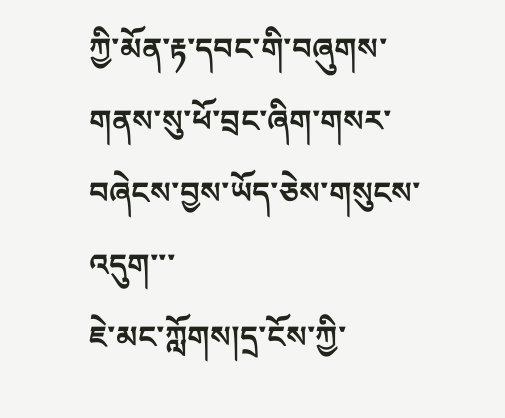ཀྱི་མོན་རྟ་དབང་གི་བཞུགས་གནས་སུ་ཕོ་བྲང་ཞིག་གསར་བཞེངས་བྱས་ཡོད་ཅེས་གསུངས་འདུག་་་
ཇེ་མང་ཀློགས།དྲ་ངོས་ཀྱི་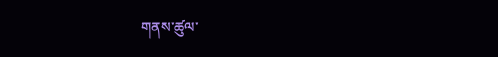གནས་ཚུལ་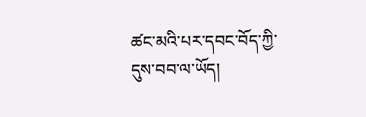ཚང་མའི་པར་དབང་བོད་ཀྱི་དུས་བབ་ལ་ཡོད།